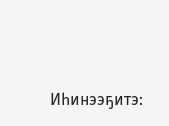Иһинээҕитэ: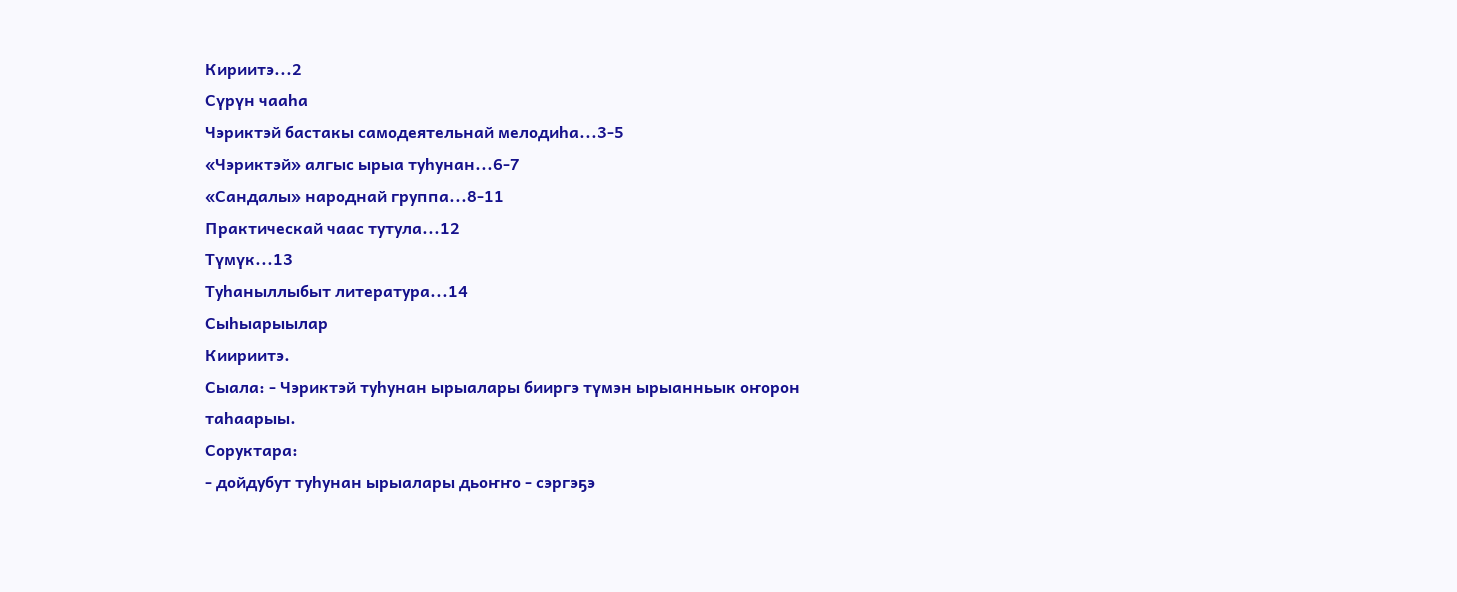Кириитэ...2
Сүрүн чааһа
Чэриктэй бастакы самодеятельнай мелодиһа...3-5
«Чэриктэй» алгыс ырыа туһунан...6-7
«Сандалы» народнай группа...8-11
Практическай чаас тутула...12
Түмүк...13
Туһаныллыбыт литература...14
Сыһыарыылар
Киириитэ.
Сыала: - Чэриктэй туһунан ырыалары бииргэ түмэн ырыанньык оҥорон таһаарыы.
Соруктара:
- дойдубут туһунан ырыалары дьоҥҥо - сэргэҕэ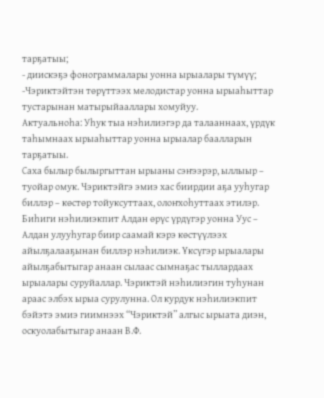тарҕатыы;
- диискэҕэ фонограммалары уонна ырыалары түмүү;
-Чэриктэйтэн төрүттээх мелодистар уонна ырыаһыттар тустарынан матырыйааллары хомуйуу.
Актуальноһа: Уһук тыа нэһилиэгэр да талааннаах, үрдүк таһымнаах ырыаһыттар уонна ырыалар баалларын тарҕатыы.
Саха былыр былыргыттан ырыаны сэҥээрэр, ыллыыр – туойар омук. Чэриктэйгэ эмиэ хас биирдии аҕа ууһугар биллэр – көстөр тойуксуттаах, олоҥхоһуттаах этилэр. Биһиги нэһилиэкпит Алдан өрүс үрдүгэр уонна Уус – Алдан улууһугар биир саамай кэрэ көстүүлээх айылҕалааҕынан биллэр нэһилиэк. Үксүгэр ырыалары айылҕабытыгар анаан сылаас сымнаҕас тыллардаах ырыалары суруйаллар. Чэриктэй нэһилиэгин туһунан араас элбэх ырыа сурулунна. Ол курдук нэһилиэкпит бэйэтэ эмиэ гиимнээх “Чэриктэй” алгыс ырыата диэн, оскуолабытыгар анаан В.Ф.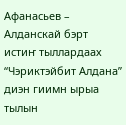Афанасьев – Алданскай бэрт истиҥ тыллардаах “Чэриктэйбит Алдана” диэн гиимн ырыа тылын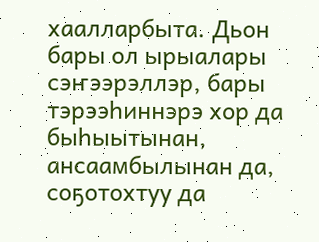хаалларбыта. Дьон бары ол ырыалары сэҥээрэллэр, бары тэрээһиннэрэ хор да быһыытынан, ансаамбылынан да, соҕотохтуу да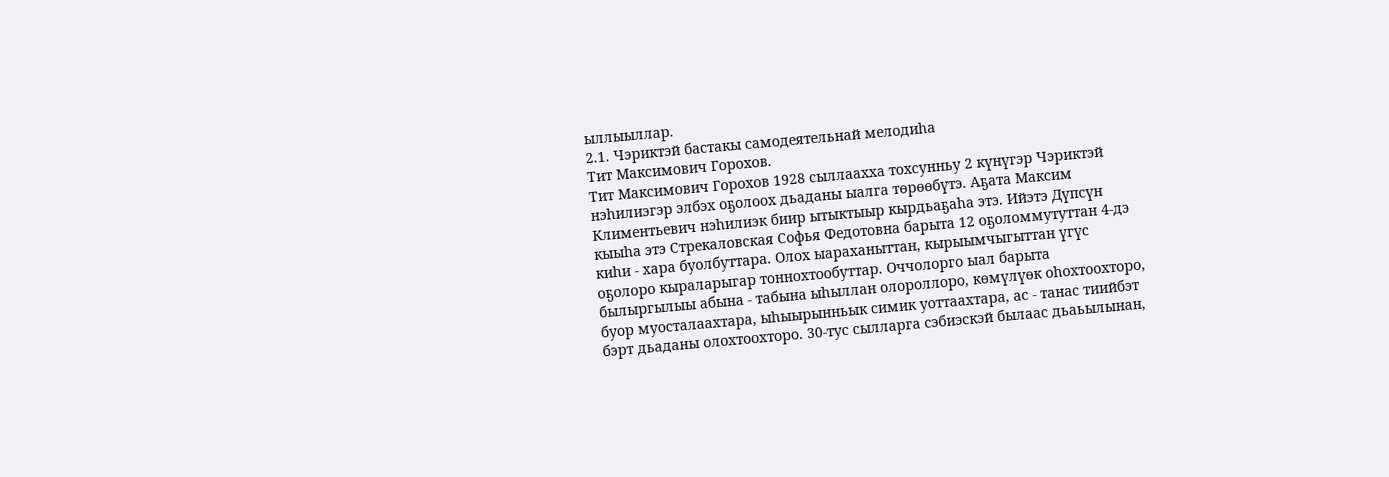ыллыыллар.
2.1. Чэриктэй бастакы самодеятельнай мелодиһа
Тит Максимович Горохов.
Тит Максимович Горохов 1928 сыллаахха тохсунньу 2 күнүгэр Чэриктэй нэһилиэгэр элбэх оҕолоох дьаданы ыалга төрөөбүтэ. Аҕата Максим Климентьевич нэһилиэк биир ытыктыыр кырдьаҕаһа этэ. Ийэтэ Дүпсүн кыыһа этэ Стрекаловская Софья Федотовна барыта 12 оҕоломмутуттан 4-дэ киһи - хара буолбуттара. Олох ыараханыттан, кырыымчыгыттан үгүс оҕолоро кыраларыгар тоннохтообуттар. Оччолорго ыал барыта былыргылыы абына - табына ыһыллан олороллоро, көмүлүөк оһохтоохторо, буор муосталаахтара, ыһыырынньык симик уоттаахтара, ас - танас тиийбэт бэрт дьаданы олохтоохторо. 30-тус сылларга сэбиэскэй былаас дьаьылынан,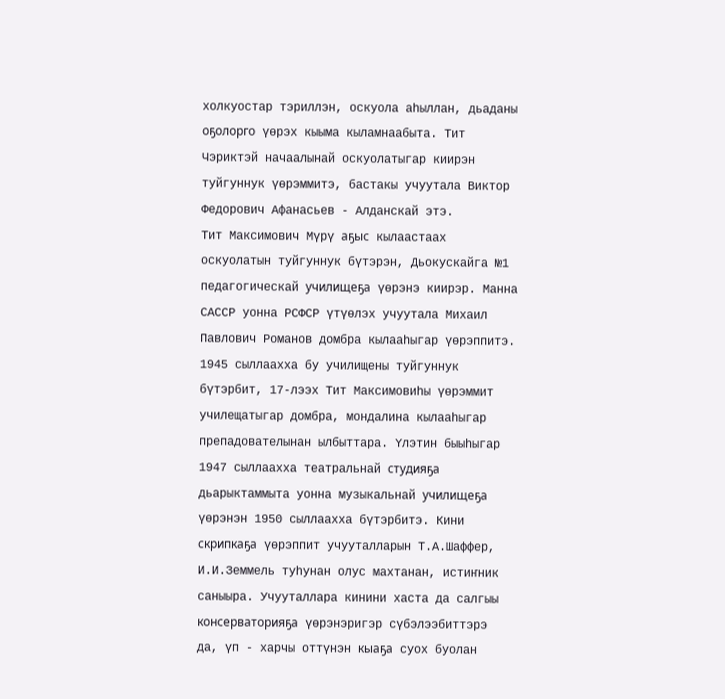холкуостар тэриллэн, оскуола аһыллан, дьаданы оҕолорго үөрэх кыыма кыламнаабыта. Тит Чэриктэй начаалынай оскуолатыгар киирэн туйгуннук үөрэммитэ, бастакы учуутала Виктор Федорович Афанасьев - Алданскай этэ.
Тит Максимович Мүрү аҕыс кылаастаах оскуолатын туйгуннук бүтэрэн, Дьокускайга №1 педагогическай училищеҕа үөрэнэ киирэр. Манна САССР уонна РСФСР үтүөлэх учуутала Михаил Павлович Романов домбра кылааһыгар үөрэппитэ.
1945 сыллаахха бу училищены туйгуннук бүтэрбит, 17-лээх Тит Максимовиһы үөрэммит училещатыгар домбра, мондалина кылааһыгар препадователынан ылбыттара. Үлэтин быыһыгар 1947 сыллаахха театральнай студияҕа дьарыктаммыта уонна музыкальнай училищеҕа үөрэнэн 1950 сыллаахха бүтэрбитэ. Кини скрипкаҕа үөрэппит учууталларын Т.А.Шаффер, И.И.Земмель туһунан олус махтанан, истиҥник саныыра. Учууталлара кинини хаста да салгыы консерваторияҕа үөрэнэригэр сүбэлээбиттэрэ да, үп - харчы оттүнэн кыаҕа суох буолан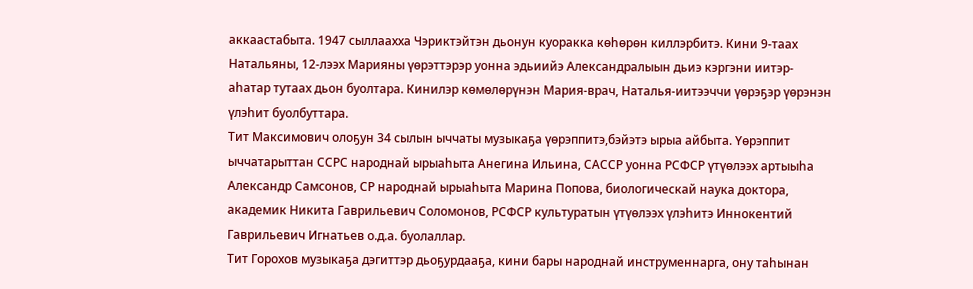аккаастабыта. 1947 сыллаахха Чэриктэйтэн дьонун куоракка көһөрөн киллэрбитэ. Кини 9-таах Натальяны, 12-лээх Марияны үөрэттэрэр уонна эдьиийэ Александралыын дьиэ кэргэни иитэр-аһатар тутаах дьон буолтара. Кинилэр көмөлөрүнэн Мария-врач, Наталья-иитээччи үөрэҕэр үөрэнэн үлэһит буолбуттара.
Тит Максимович олоҕун 34 сылын ыччаты музыкаҕа үөрэппитэ,бэйэтэ ырыа айбыта. Үөрэппит ыччатарыттан ССРС народнай ырыаһыта Анегина Ильина, САССР уонна РСФСР үтүөлээх артыыһа Александр Самсонов, СР народнай ырыаһыта Марина Попова, биологическай наука доктора, академик Никита Гаврильевич Соломонов, РСФСР культуратын үтүөлээх үлэһитэ Иннокентий Гаврильевич Игнатьев о.д.а. буолаллар.
Тит Горохов музыкаҕа дэгиттэр дьоҕурдааҕа, кини бары народнай инструменнарга, ону таһынан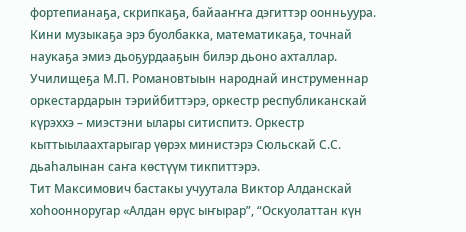фортепианаҕа, скрипкаҕа, байааҥҥа дэгиттэр оонньуура. Кини музыкаҕа эрэ буолбакка, математикаҕа, точнай наукаҕа эмиэ дьоҕурдааҕын билэр дьоно ахталлар. Училищеҕа М.П. Романовтыын народнай инструменнар оркестардарын тэрийбиттэрэ, оркестр республиканскай күрэххэ – миэстэни ылары ситиспитэ. Оркестр кыттыылаахтарыгар үөрэх министэрэ Сюльскай С.С. дьаһалынан саҥа көстүүм тикпиттэрэ.
Тит Максимович бастакы учуутала Виктор Алданскай хоһоонноругар «Алдан өрүс ыҥырар”, “Оскуолаттан күн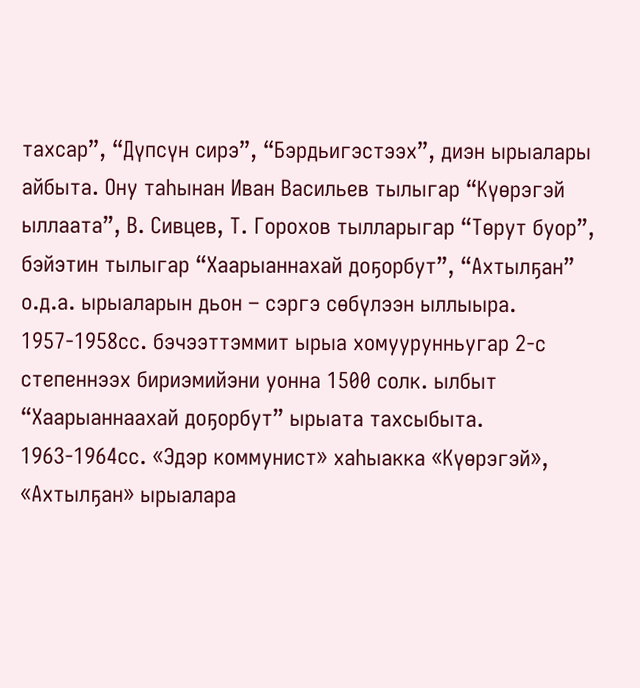тахсар”, “Дүпсүн сирэ”, “Бэрдьигэстээх”, диэн ырыалары айбыта. Ону таһынан Иван Васильев тылыгар “Күөрэгэй ыллаата”, В. Сивцев, Т. Горохов тылларыгар “Төрут буор”, бэйэтин тылыгар “Хаарыаннахай доҕорбут”, “Ахтылҕан” о.д.а. ырыаларын дьон – сэргэ сөбүлээн ыллыыра. 1957-1958сс. бэчээттэммит ырыа хомуурунньугар 2-с степеннээх бириэмийэни уонна 1500 солк. ылбыт “Хаарыаннаахай доҕорбут” ырыата тахсыбыта. 1963-1964сс. «Эдэр коммунист» хаһыакка «Күөрэгэй», «Ахтылҕан» ырыалара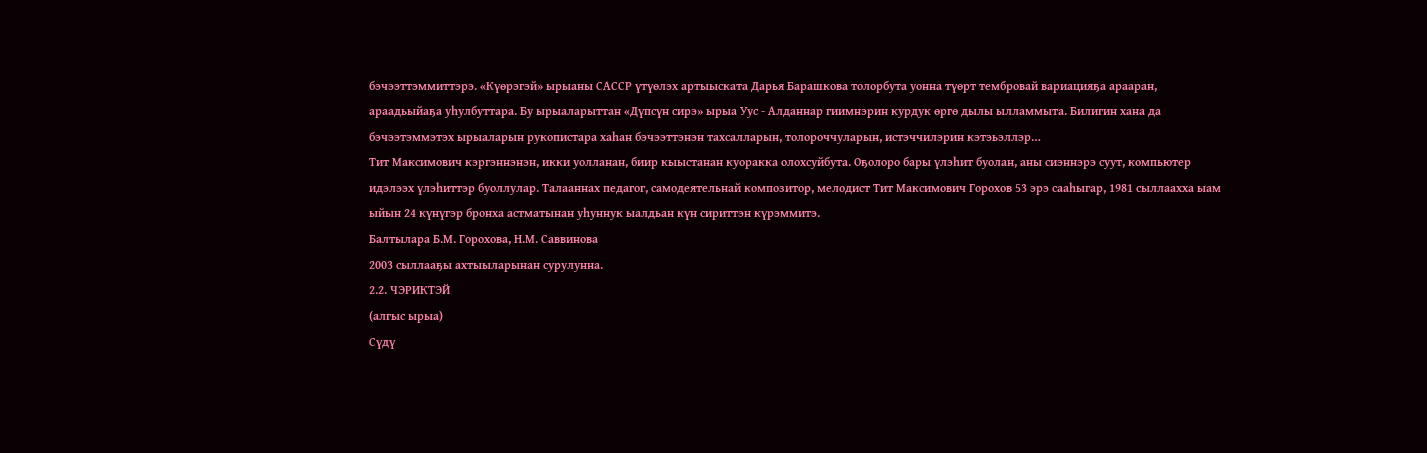бэчээттэммиттэрэ. «Күөрэгэй» ырыаны САССР үтүөлэх артыыската Дарья Барашкова толорбута уонна түөрт тембровай вариацияҕа арааран, араадьыйаҕа уһулбуттара. Бу ырыаларыттан «Дүпсүн сирэ» ырыа Уус - Алданнар гиимнэрин курдук өргө дылы ылламмыта. Билигин хана да бэчээтэммэтэх ырыаларын рукопистара хаһан бэчээттэнэн тахсалларын, толороччуларын, истэччилэрин кэтэьэллэр…
Тит Максимович кэргэннэнэн, икки уолланан, биир кыыстанан куоракка олохсуйбута. Оҕолоро бары үлэһит буолан, аны сиэннэрэ суут, компьютер идэлээх үлэһиттэр буоллулар. Талааннах педагог, самодеятельнай композитор, мелодист Тит Максимович Горохов 53 эрэ сааһыгар, 1981 сыллаахха ыам ыйын 24 күнүгэр бронха астматынан уһуннук ыалдьан күн сириттэн күрэммитэ.
Балтылара Б.М. Горохова, Н.М. Саввинова
2003 сыллааҕы ахтыыларынан сурулунна.
2.2. ЧЭРИКТЭЙ
(алгыс ырыа)
Сүдү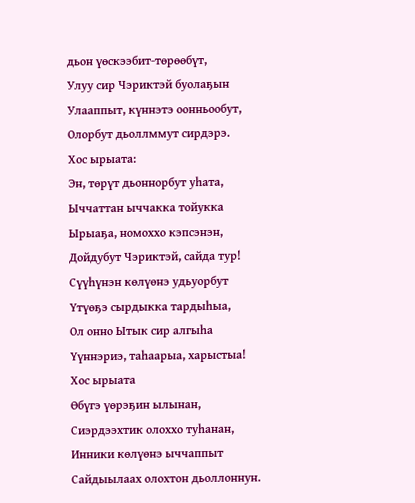дьон үөскээбит-төрөөбүт,
Улуу сир Чэриктэй буолаҕын
Улааппыт, күннэтэ оонньообут,
Олорбут дьоллммут сирдэрэ.
Хос ырыата:
Эн, төрүт дьоннорбут уһата,
Ыччаттан ыччакка тойукка
Ырыаҕа, номоххо кэпсэнэн,
Дойдубут Чэриктэй, сайда тур!
Сүүһүнэн көлүөнэ удьуорбут
Үтүөҕэ сырдыкка тардыһыа,
Ол онно Ытык сир алгыһа
Үүннэриэ, таһаарыа, харыстыа!
Хос ырыата
Өбүгэ үөрэҕин ылынан,
Сиэрдээхтик олоххо туһанан,
Инники көлүөнэ ыччаппыт
Сайдыылаах олохтон дьоллоннун.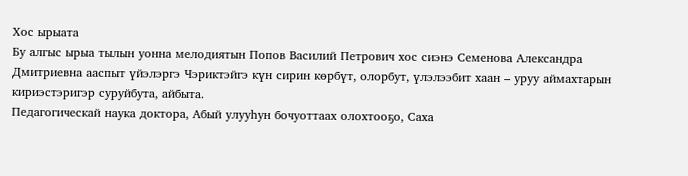Хос ырыата
Бу алгыс ырыа тылын уонна мелодиятын Попов Василий Петрович хос сиэнэ Семенова Александра Дмитриевна ааспыт үйэлэргэ Чэриктэйгэ күн сирин көрбүт, олорбут, үлэлээбит хаан – уруу аймахтарын кириэстэригэр суруйбута, айбыта.
Педагогическай наука доктора, Абый улууһун бочуоттаах олохтооҕо, Саха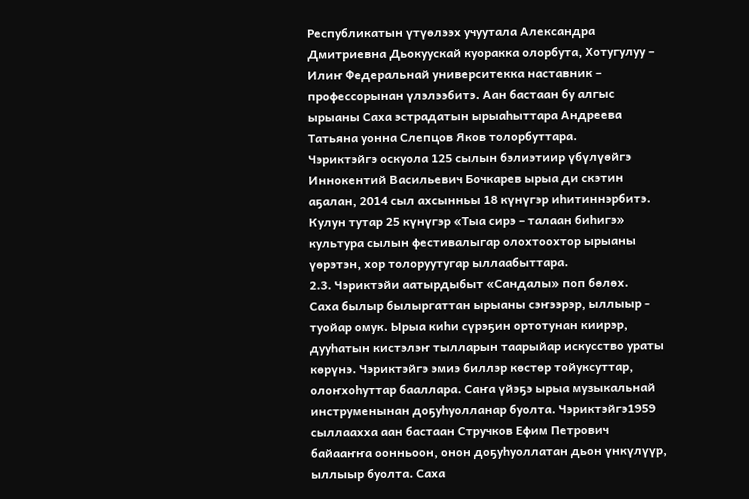Республикатын үтүөлээх учуутала Александра Дмитриевна Дьокуускай куоракка олорбута, Хотугулуу – Илиҥ Федеральнай университекка наставник – профессорынан үлэлээбитэ. Аан бастаан бу алгыс ырыаны Саха эстрадатын ырыаһыттара Андреева Татьяна уонна Слепцов Яков толорбуттара.
Чэриктэйгэ оскуола 125 сылын бэлиэтиир үбүлүөйгэ Иннокентий Васильевич Бочкарев ырыа ди скэтин аҕалан, 2014 сыл ахсынньы 18 күнүгэр иһитиннэрбитэ. Кулун тутар 25 күнүгэр «Тыа сирэ – талаан биһигэ» культура сылын фестивалыгар олохтоохтор ырыаны үөрэтэн, хор толоруутугар ыллаабыттара.
2.3. Чэриктэйи аатырдыбыт «Сандалы» поп бөлөх.
Саха былыр былыргаттан ырыаны сэҥээрэр, ыллыыр - туойар омук. Ырыа киһи сүрэҕин ортотунан киирэр, дууһатын кистэлэҥ тылларын таарыйар искусство ураты көрүнэ. Чэриктэйгэ эмиэ биллэр көстөр тойуксуттар, олоҥхоһуттар бааллара. Саҥа үйэҕэ ырыа музыкальнай инструменынан доҕуһуолланар буолта. Чэриктэйгэ1959 сыллаахха аан бастаан Стручков Ефим Петрович байааҥҥа оонньоон, онон доҕуһуоллатан дьон үнкүлүүр, ыллыыр буолта. Саха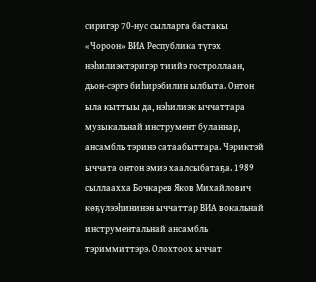сиригэр 70-нус сылларга бастакы «Чороон» ВИА Республика түгэх нэһилиэктэригэр тиийэ гостроллаан, дьон-сэргэ биһирэбилин ылбыта. Онтон ыла кыттыы да, нэһилиэк ыччаттара музыкальнай инструмент буланнар, ансамбль тэринэ сатаабыттара. Чэриктэй ыччата онтон эмиэ хаалсыбатаҕа. 1989 сыллаахха Бочкарев Яков Михайлович көҕүлээһининэн ыччаттар ВИА вокальнай инструментальнай ансамбль тэриммиттэрэ. Олохтоох ыччат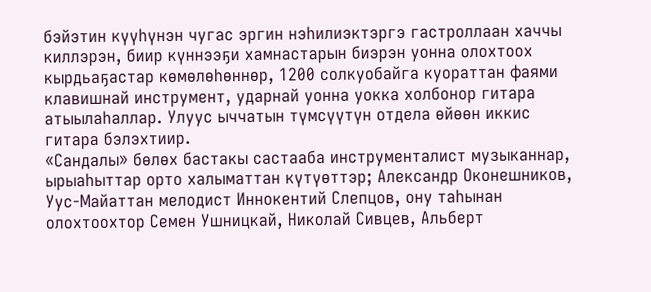бэйэтин күүһүнэн чугас эргин нэһилиэктэргэ гастроллаан хаччы киллэрэн, биир күннээҕи хамнастарын биэрэн уонна олохтоох кырдьаҕастар көмөлөһөннөр, 1200 солкуобайга куораттан фаями клавишнай инструмент, ударнай уонна уокка холбонор гитара атыылаһаллар. Улуус ыччатын түмсүүтүн отдела өйөөн иккис гитара бэлэхтиир.
«Сандалы» бөлөх бастакы састааба инструменталист музыканнар, ырыаһыттар орто халыматтан күтүөттэр; Александр Оконешников, Уус-Майаттан мелодист Иннокентий Слепцов, ону таһынан олохтоохтор Семен Ушницкай, Николай Сивцев, Альберт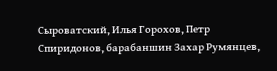Сыроватский, Илья Горохов, Петр Спиридонов, барабаншин Захар Румянцев,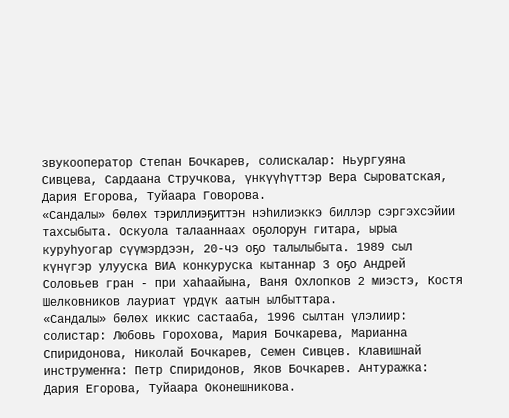звукооператор Степан Бочкарев, солискалар: Ньургуяна Сивцева, Сардаана Стручкова, үнкүүһүттэр Вера Сыроватская, Дария Егорова, Туйаара Говорова.
«Сандалы» бөлөх тэриллиэҕиттэн нэһилиэккэ биллэр сэргэхсэйии тахсыбыта. Оскуола талааннаах оҕолорун гитара, ырыа куруһуогар сүүмэрдээн, 20-чэ оҕо талылыбыта. 1989 сыл күнүгэр улууска ВИА конкуруска кытаннар 3 оҕо Андрей Соловьев гран - при хаһаайына, Ваня Охлопков 2 миэстэ, Костя Шелковников лауриат үрдүк аатын ылбыттара.
«Сандалы» бөлөх иккис састааба, 1996 сылтан үлэлиир: солистар: Любовь Горохова, Мария Бочкарева, Марианна Спиридонова, Николай Бочкарев, Семен Сивцев. Клавишнай инструмеҥҥа: Петр Спиридонов, Яков Бочкарев. Антуражка: Дария Егорова, Туйаара Оконешникова.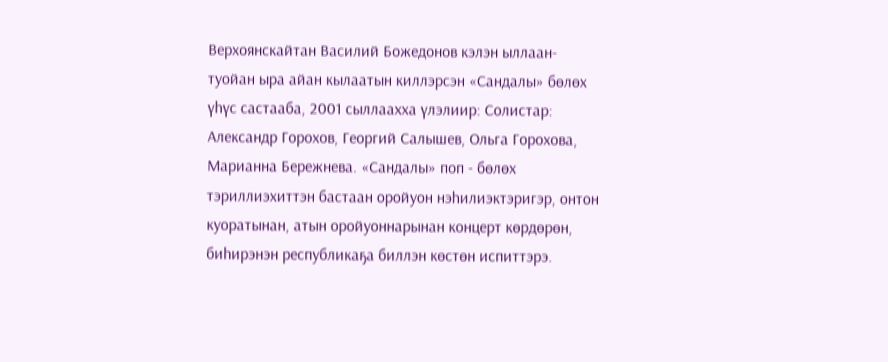Верхоянскайтан Василий Божедонов кэлэн ыллаан- туойан ыра айан кылаатын киллэрсэн «Сандалы» бөлөх үһүс састааба, 2001 сыллаахха үлэлиир: Солистар: Александр Горохов, Георгий Салышев, Ольга Горохова, Марианна Бережнева. «Сандалы» поп - бөлөх тэриллиэхиттэн бастаан оройуон нэһилиэктэригэр, онтон куоратынан, атын оройуоннарынан концерт көрдөрөн, биһирэнэн республикаҕа биллэн көстөн испиттэрэ.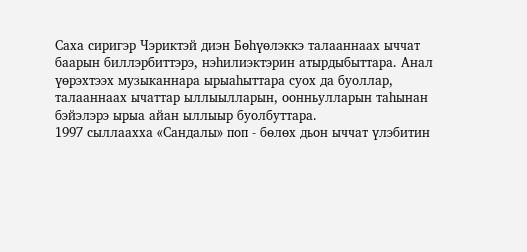Саха сиригэр Чэриктэй диэн Бөһүөлэккэ талааннаах ыччат баарын биллэрбиттэрэ, нэһилиэктэрин атырдыбыттара. Анал үөрэхтээх музыканнара ырыаһыттара суох да буоллар, талааннаах ычаттар ыллыылларын, оонньулларын таһынан бэйэлэрэ ырыа айан ыллыыр буолбуттара.
1997 сыллаахха «Сандалы» поп - бөлөх дьон ыччат үлэбитин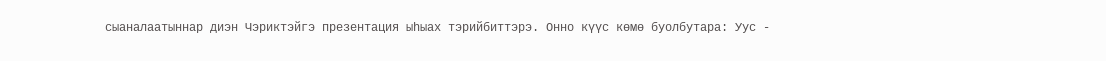сыаналаатыннар диэн Чэриктэйгэ презентация ыһыах тэрийбиттэрэ. Онно күүс көмө буолбутара: Уус -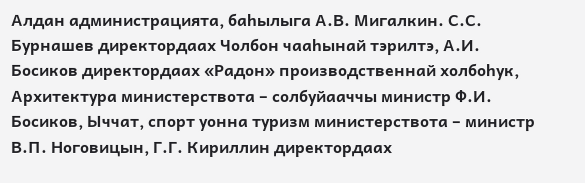Алдан администрацията, баһылыга А.В. Мигалкин. С.С. Бурнашев директордаах Чолбон чааһынай тэрилтэ, А.И. Босиков директордаах «Радон» производственнай холбоһук, Архитектура министерствота – солбуйааччы министр Ф.И. Босиков, Ыччат, спорт уонна туризм министерствота – министр В.П. Ноговицын, Г.Г. Кириллин директордаах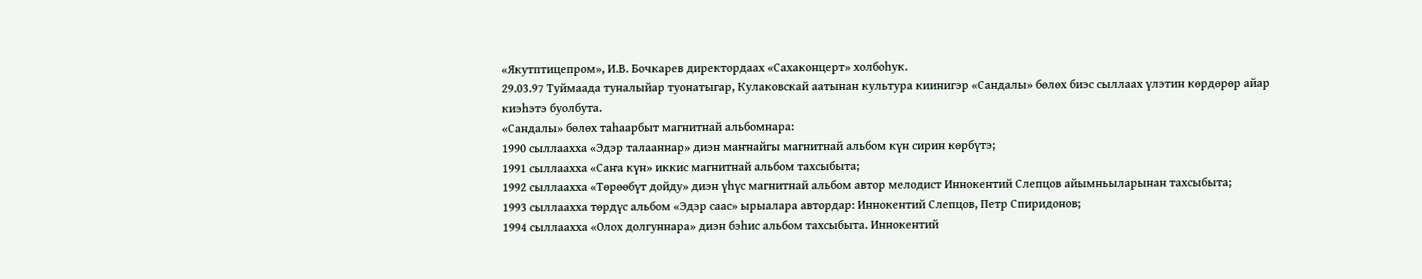«Якутптицепром», И.В. Бочкарев директордаах «Сахаконцерт» холбоһук.
29.03.97 Туймаада туналыйар туонатыгар, Кулаковскай аатынан культура киинигэр «Сандалы» бөлөх биэс сыллаах үлэтин көрдөрөр айар киэһэтэ буолбута.
«Сандалы» бөлөх таһаарбыт магнитнай альбомнара:
1990 сыллаахха «Эдэр талааннар» диэн маҥнайгы магнитнай альбом күн сирин көрбүтэ;
1991 сыллаахха «Саҥа күн» иккис магнитнай альбом тахсыбыта;
1992 сыллаахха «Төрөөбүт дойду» диэн үһүс магнитнай альбом автор мелодист Иннокентий Слепцов айымньыларынан тахсыбыта;
1993 сыллаахха төрдүс альбом «Эдэр саас» ырыалара автордар: Иннокентий Слепцов, Петр Спиридонов;
1994 сыллаахха «Олох долгуннара» диэн бэһис альбом тахсыбыта. Иннокентий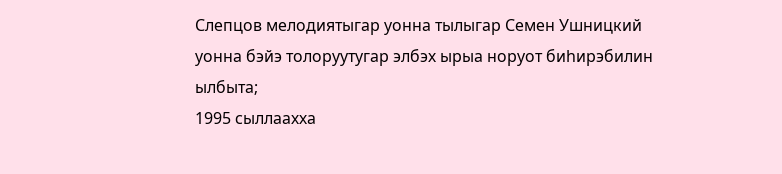Слепцов мелодиятыгар уонна тылыгар Семен Ушницкий уонна бэйэ толоруутугар элбэх ырыа норуот биһирэбилин ылбыта;
1995 сыллаахха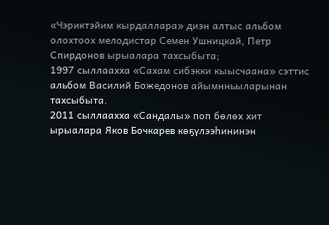«Чэриктэйим кырдаллара» диэн алтыс альбом олохтоох мелодистар Семен Ушницкай, Петр Спирдонов ырыалара тахсыбыта;
1997 сыллаахха «Сахам сибэкки кыысчаана» сэттис альбом Василий Божедонов айымнньыларынан тахсыбыта.
2011 сыллаахха «Сандалы» поп бөлөх хит ырыалара Яков Бочкарев көҕүлээһининэн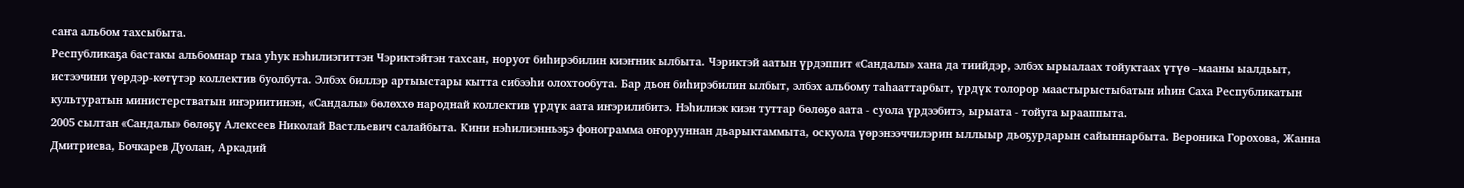саҥа альбом тахсыбыта.
Республикаҕа бастакы альбомнар тыа уһук нэһилиэгиттэн Чэриктэйтэн тахсан, норуот биһирэбилин киэҥник ылбыта. Чэриктэй аатын үрдэппит «Сандалы» хана да тиийдэр, элбэх ырыалаах тойуктаах үтүө –мааны ыалдьыт, истээчини үөрдэр-көтүтэр коллектив буолбута. Элбэх биллэр артыыстары кытта сибээһи олохтообута. Бар дьон биһирэбилин ылбыт, элбэх альбому таһааттарбыт, үрдүк толорор маастырыстыбатын иһин Саха Республикатын культуратын министерстватын иҥэриитинэн, «Сандалы» бөлөххө народнай коллектив үрдүк аата иҥэрилибитэ. Нэһилиэк киэн туттар бөлөҕө аата - суола үрдээбитэ, ырыата - тойуга ырааппыта.
2005 сылтан «Сандалы» бөлөҕү Алексеев Николай Вастльевич салайбыта. Кини нэһилиэнньэҕэ фонограмма оҥорууннан дьарыктаммыта, оскуола үөрэнээччилэрин ыллыыр дьоҕурдарын сайыннарбыта. Вероника Горохова, Жанна Дмитриева, Бочкарев Дуолан, Аркадий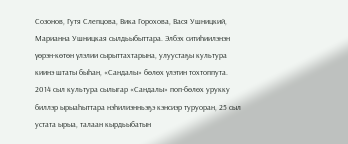Созонов, Гутя Слепцова, Вика Горохова, Вася Ушницкий, Марианна Ушницкая сылдьыбыттара. Элбэх ситиһиилэнэн үөрэн-көтөн үлэлии сырыттахтарына, улуустаҕы культура киинэ штаты быһан, «Сандалы» бөлөх үлэтин тохтоппута. 2014 сыл культура сылыгар «Сандалы» поп-бөлөх урукку биллэр ырыаһыттара нэһилиэнньэҕэ кэнсиэр туруоран, 25 сыл устата ырыа, талаан кырдьыбатын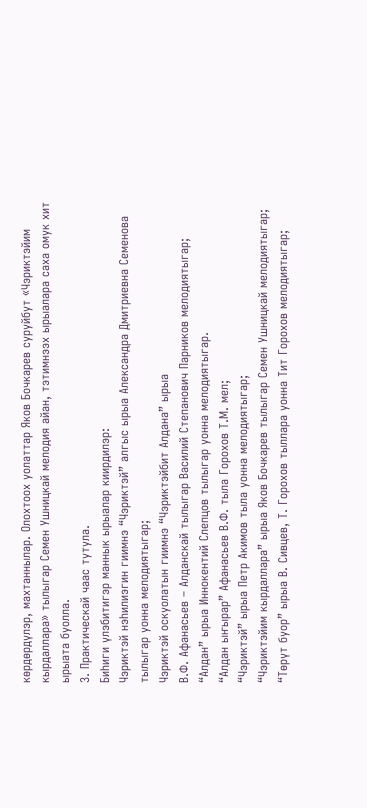көрдөрдүлэр, махтаннылар. Олохтоох уолаттар Яков Бочкарев суруйбут «Чэриктэйим кырдаллара» тылыгар Семен Ушницкай мелодия айан, тэтимнээх ырыалара саха омук хит ырыата буолла.
3. Практическай чаас тутула.
Биһиги үлэбитигэр маннык ырыалар киирдилэр:
Чэриктэй нэһилиэгин гиимнэ “Чэриктэй” алгыс ырыа Александра Дмитриевна Семенова тылыгар уонна мелодиятыгар;
Чэриктэй оскуолатын гиимнэ “Чэриктэйбит Алдана” ырыа
В.Ф. Афанасьев – Алданскай тылыгар Василий Степанович Парников мелодиятыгар;
“Алдан” ырыа Иннокентий Слепцов тылыгар уонна мелодиятыгар.
“Алдан ыҥырар” Афанасьев В.Ф. тыла Горохов Т.М. мел;
“Чэриктэй” ырыа Петр Акимов тыла уонна мелодиятыгар;
“Чэриктэйим кырдаллара” ырыа Яков Бочкарев тылыгар Семен Ушницкай мелодиятыгар;
“Төрүт буор” ырыа В. Сивцев, Т. Горохов тыллара уонна Тит Горохов мелодиятыгар;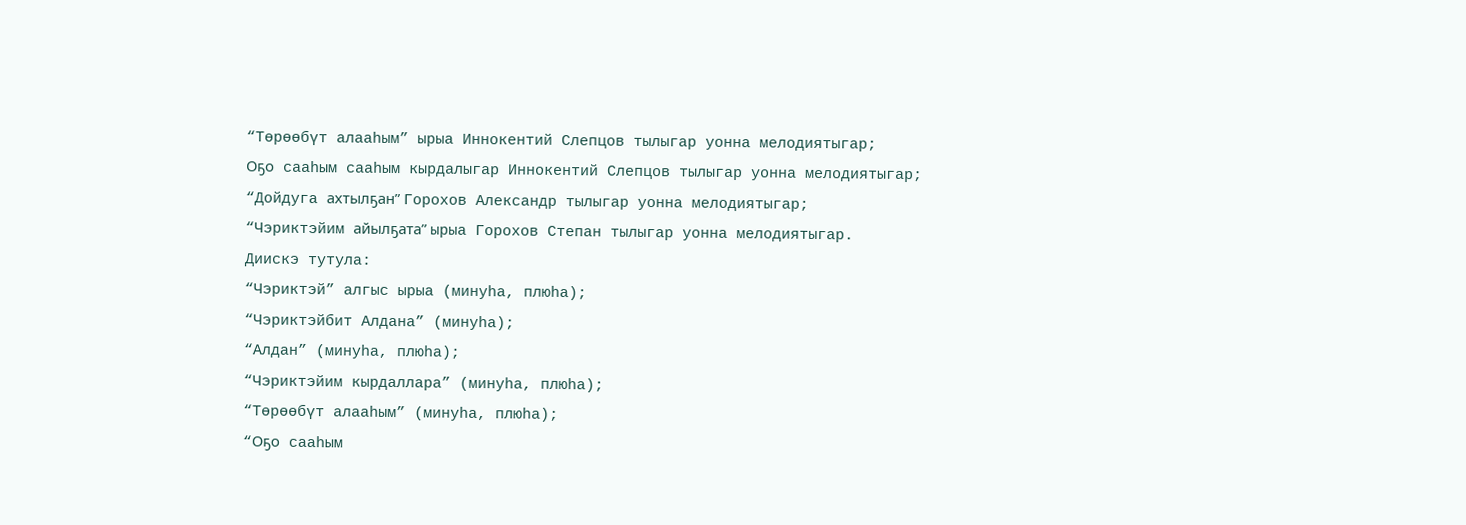“Төрөөбүт алааһым” ырыа Иннокентий Слепцов тылыгар уонна мелодиятыгар;
Оҕо сааһым сааһым кырдалыгар Иннокентий Слепцов тылыгар уонна мелодиятыгар;
“Дойдуга ахтылҕан” Горохов Александр тылыгар уонна мелодиятыгар;
“Чэриктэйим айылҕата” ырыа Горохов Степан тылыгар уонна мелодиятыгар.
Диискэ тутула:
“Чэриктэй” алгыс ырыа (минуһа, плюһа);
“Чэриктэйбит Алдана” (минуһа);
“Алдан” (минуһа, плюһа);
“Чэриктэйим кырдаллара” (минуһа, плюһа);
“Төрөөбүт алааһым” (минуһа, плюһа);
“Оҕо сааһым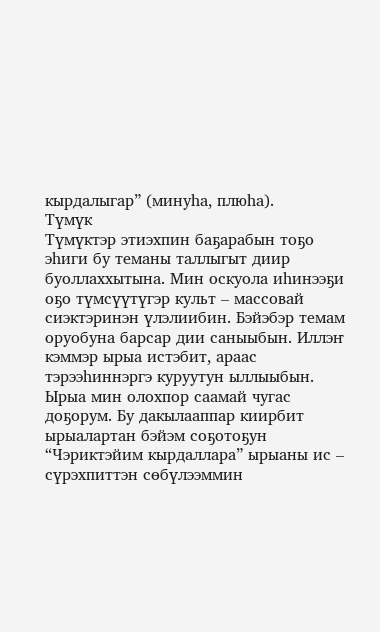кырдалыгар” (минуһа, плюһа).
Түмүк
Түмүктэр этиэхпин баҕарабын тоҕо эһиги бу теманы таллыгыт диир буоллаххытына. Мин оскуола иһинээҕи оҕо түмсүүтүгэр культ – массовай сиэктэринэн үлэлиибин. Бэйэбэр темам оруобуна барсар дии саныыбын. Иллэҥ кэммэр ырыа истэбит, араас тэрээһиннэргэ куруутун ыллыыбын. Ырыа мин олохпор саамай чугас доҕорум. Бу дакылааппар киирбит ырыалартан бэйэм соҕотоҕун “Чэриктэйим кырдаллара” ырыаны ис – сүрэхпиттэн сөбүлээммин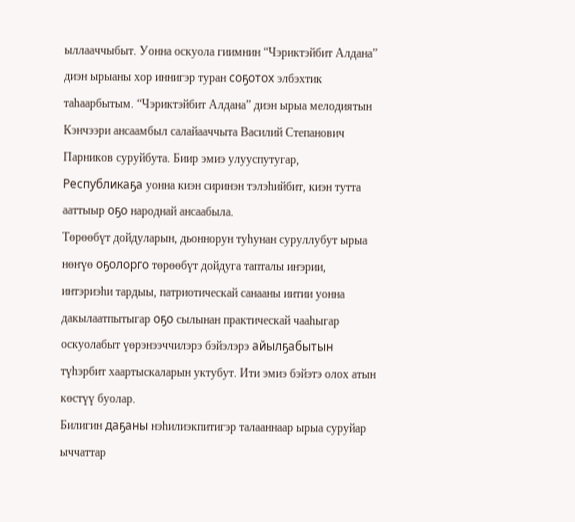ыллааччыбыт. Уонна оскуола гиимнин “Чэриктэйбит Алдана” диэн ырыаны хор иннигэр туран соҕотох элбэхтик таһаарбытым. “Чэриктэйбит Алдана” диэн ырыа мелодиятын Кэнчээри ансаамбыл салайааччыта Василий Степанович Парников суруйбута. Биир эмиэ улууспутугар, Республикаҕа уонна киэн сиринэн тэлэһийбит, киэн тутта ааттыыр оҕо народнай ансаабыла.
Төрөөбүт дойдуларын, дьоннорун туһунан суруллубут ырыа нөҥүө оҕолорго төрөөбүт дойдуга тапталы иҥэрии, интэриэһи тардыы, патриотическай санааны иитии уонна дакылаатпытыгар оҕо сылынан практическай чааһыгар оскуолабыт үөрэнээччилэрэ бэйэлэрэ айылҕабытын түһэрбит хаартыскаларын уктубут. Ити эмиэ бэйэтэ олох атын көстүү буолар.
Билигин даҕаны нэһилиэкпитигэр талааннаар ырыа суруйар ыччаттар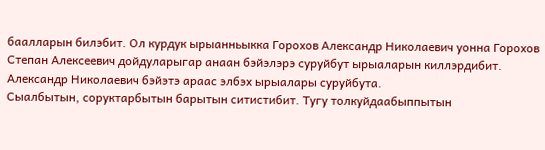баалларын билэбит. Ол курдук ырыанньыкка Горохов Александр Николаевич уонна Горохов Степан Алексеевич дойдуларыгар анаан бэйэлэрэ суруйбут ырыаларын киллэрдибит. Александр Николаевич бэйэтэ араас элбэх ырыалары суруйбута.
Сыалбытын, соруктарбытын барытын ситистибит. Тугу толкуйдаабыппытын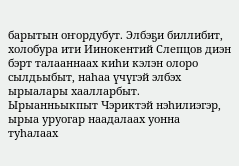барытын оҥордубут. Элбэҕи биллибит, холобура ити Иинокентий Слепцов диэн бэрт талааннаах киһи кэлэн олоро сылдьыбыт, наһаа үчүгэй элбэх ырыалары хаалларбыт. Ырыанньыкпыт Чэриктэй нэһилиэгэр, ырыа уруогар наадалаах уонна туһалаах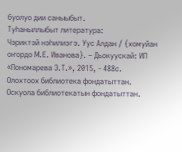буолуо дии саныыбыт.
Туһаныллыбыт литература:
Чэриктэй нэһилиэгэ. Уус Алдан / {хомуйан оҥордо М.Е. Иванова}. – Дьокуускай: ИП «Пономарева Э.Т.», 2015, - 488с.
Олохтоох библиотека фондатыттан.
Оскуола библиотекатын фондатыттан.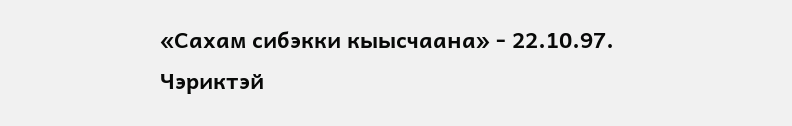«Сахам сибэкки кыысчаана» - 22.10.97.
Чэриктэй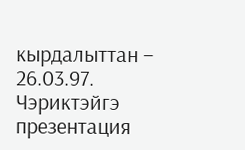кырдалыттан – 26.03.97.
Чэриктэйгэ презентация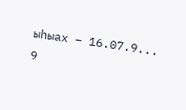ыһыах – 16.07.9...
9